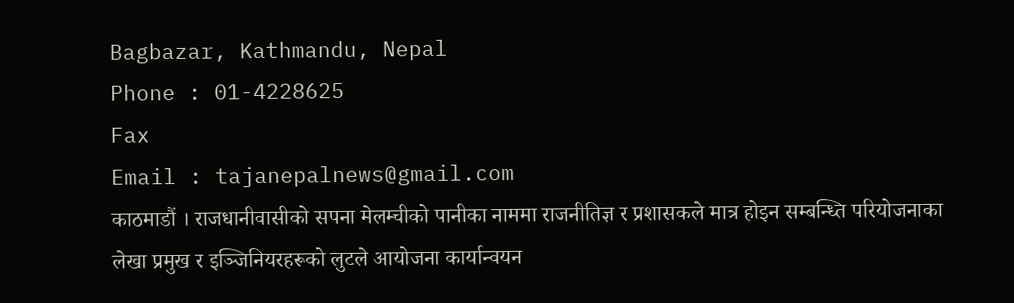Bagbazar, Kathmandu, Nepal
Phone : 01-4228625
Fax
Email : tajanepalnews@gmail.com
काठमाडौं । राजधानीवासीको सपना मेलम्चीको पानीका नाममा राजनीतिज्ञ र प्रशासकले मात्र होइन सम्बन्ध्ति परियोजनाका लेखा प्रमुख र इञ्जिनियरहरूको लुटले आयोजना कार्यान्वयन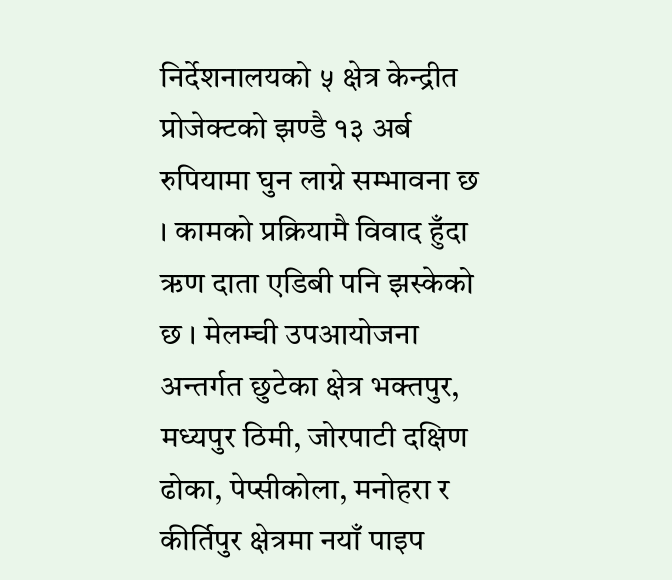निर्देशनालयको ५ क्षेत्र केन्द्रीत प्रोजेक्टको झण्डै १३ अर्ब रुपियामा घुन लाग्ने सम्भावना छ । कामको प्रक्रियामै विवाद हुँदा ऋण दाता एडिबी पनि झस्केको छ । मेलम्ची उपआयोजना अन्तर्गत छुटेका क्षेत्र भक्तपुर, मध्यपुर ठिमी, जोरपाटी दक्षिण ढोका, पेप्सीकोला, मनोहरा र कीर्तिपुर क्षेत्रमा नयाँ पाइप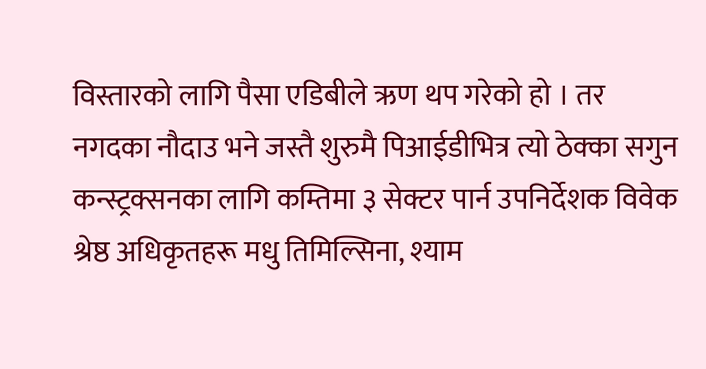विस्तारको लागि पैसा एडिबीले ऋण थप गरेको हो । तर नगदका नौदाउ भने जस्तै शुरुमै पिआईडीभित्र त्यो ठेक्का सगुन कन्स्ट्रक्सनका लागि कम्तिमा ३ सेक्टर पार्न उपनिर्देशक विवेक श्रेष्ठ अधिकृतहरू मधु तिमिल्सिना, श्याम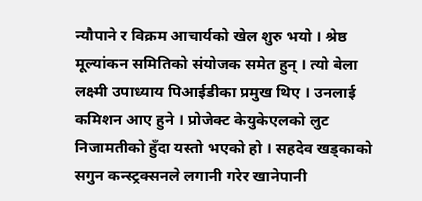न्यौपाने र विक्रम आचार्यको खेल शुरु भयो । श्रेष्ठ मूल्यांकन समितिको संयोजक समेत हुन् । त्यो बेला लक्ष्मी उपाध्याय पिआईडीका प्रमुख थिए । उनलाई कमिशन आए हुने । प्रोजेक्ट केयुकेएलको लुट निजामतीको हुँदा यस्तो भएको हो । सहदेव खड्काको सगुन कन्स्ट्रक्सनले लगानी गरेर खानेपानी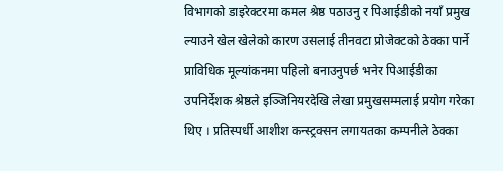विभागको डाइरेक्टरमा कमल श्रेष्ठ पठाउनु र पिआईडीको नयाँ प्रमुख ल्याउने खेल खेलेको कारण उसलाई तीनवटा प्रोजेक्टको ठेक्का पार्ने प्राविधिक मूल्यांकनमा पहिलो बनाउनुपर्छ भनेर पिआईडीका उपनिर्देशक श्रेष्ठले इञ्जिनियरदेखि लेखा प्रमुखसम्मलाई प्रयोग गरेका थिए । प्रतिस्पर्धी आशीश कन्स्ट्रक्सन लगायतका कम्पनीले ठेक्का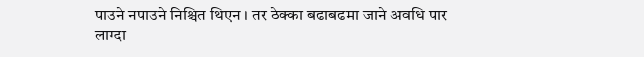पाउने नपाउने निश्चित थिएन । तर ठेक्का बढाबढमा जाने अवधि पार लाग्दा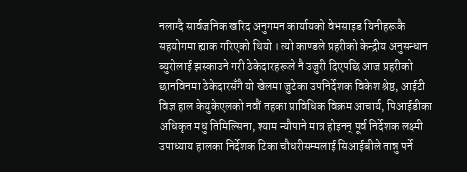नलाग्दै सार्वजनिक खरिद अनुगमन कार्यायको वेभसाइड यिनीहरूकै सहयोगमा ह्याक गरिएको थियो । त्यो काण्डले प्रहरीको केन्द्रीय अनुसन्धान ब्युरोलाई झस्काउने गरी ठेकेदारहरूले नै उजुरी दिएपछि आज प्रहरीको छानविनमा ठेकेदारसँगै यो खेलमा जुटेका उपनिर्देशक विकेश श्रेष्ठ, आईटी विज्ञ हाल केयुकेएलको नवौं तहका प्राविधिक विक्रम आचार्य, पिआईडीका अधिकृत मधु तिमिल्सिना, श्याम न्यौपाने मात्र होइनन् पूर्व निर्देशक लक्ष्मी उपाध्याय हालका निर्देशक टिका चौधरीसम्मलाई सिआईबीले तान्नु पर्ने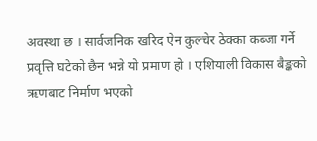अवस्था छ । सार्वजनिक खरिद ऐन कुल्चेर ठेक्का कब्जा गर्ने प्रवृत्ति घटेको छैन भन्ने यो प्रमाण हो । एशियाली विकास बैङ्कको ऋणबाट निर्माण भएको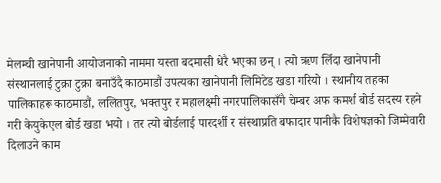मेलम्ची खानेपानी आयोजनाको नाममा यस्ता बदमासी धेरै भएका छन् । त्यो ऋण लिँदा खानेपानी संस्थानलाई टुक्रा टुक्रा बनाउँदै काठमाडौं उपत्यका खानेपानी लिमिटेड खडा गरियो । स्थानीय तहका पालिकाहरू काठमाडौं, ललितपुर, भक्तपुर र महालक्ष्मी नगरपालिकासँगै चेम्बर अफ कमर्श बोर्ड सदस्य रहने गरी केयुकेएल बोर्ड खडा भयो । तर त्यो बोर्डलाई पारदर्शी र संस्थाप्रति बफादार पानीकै विशेषज्ञको जिम्मेवारी दिलाउने काम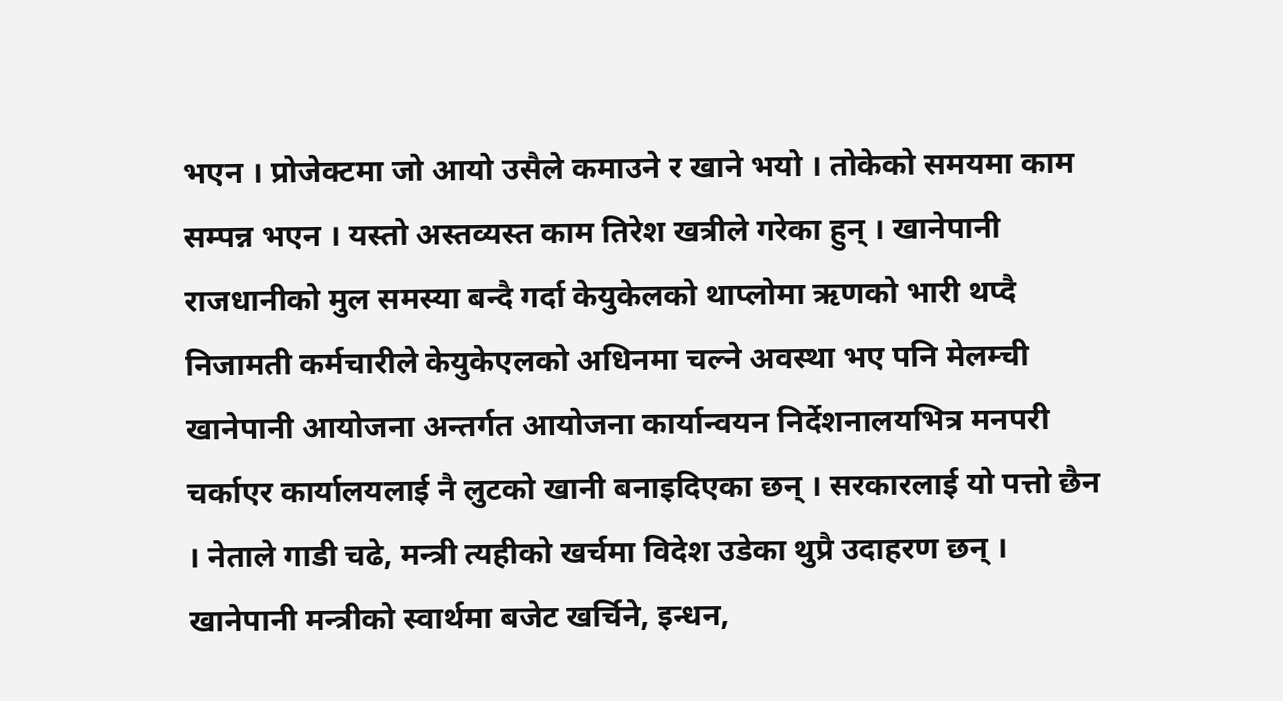भएन । प्रोजेक्टमा जो आयो उसैले कमाउने र खाने भयो । तोकेको समयमा काम सम्पन्न भएन । यस्तो अस्तव्यस्त काम तिरेश खत्रीले गरेका हुन् । खानेपानी राजधानीको मुल समस्या बन्दै गर्दा केयुकेलको थाप्लोमा ऋणको भारी थप्दै निजामती कर्मचारीले केयुकेएलको अधिनमा चल्ने अवस्था भए पनि मेलम्ची खानेपानी आयोजना अन्तर्गत आयोजना कार्यान्वयन निर्देशनालयभित्र मनपरी चर्काएर कार्यालयलाई नै लुटको खानी बनाइदिएका छन् । सरकारलाई यो पत्तो छैन । नेताले गाडी चढे, मन्त्री त्यहीको खर्चमा विदेश उडेका थुप्रै उदाहरण छन् । खानेपानी मन्त्रीको स्वार्थमा बजेट खर्चिने, इन्धन,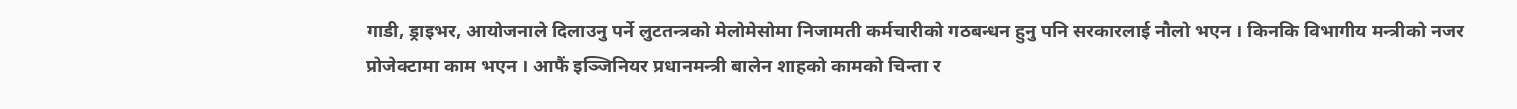गाडी, ड्राइभर, आयोजनाले दिलाउनु पर्ने लुटतन्त्रको मेलोमेसोमा निजामती कर्मचारीको गठबन्धन हुनु पनि सरकारलाई नौलो भएन । किनकि विभागीय मन्त्रीको नजर प्रोजेक्टामा काम भएन । आफैं इञ्जिनियर प्रधानमन्त्री बालेन शाहको कामको चिन्ता र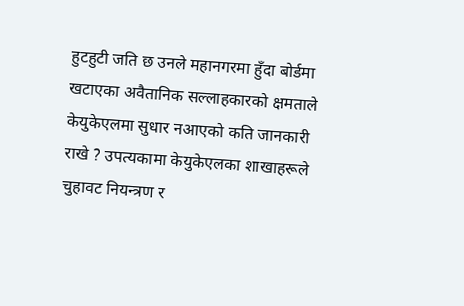हुटहुटी जति छ उनले महानगरमा हुँदा बोर्डमा खटाएका अवैतानिक सल्लाहकारको क्षमताले केयुकेएलमा सुधार नआएको कति जानकारी राखे ? उपत्यकामा केयुकेएलका शाखाहरूले चुहावट नियन्त्रण र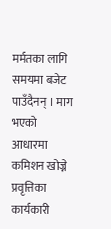मर्मतका लागि समयमा बजेट पाउँदैनन् । माग भएको आधारमा कमिशन खोज्ने प्रवृत्तिका कार्यकारी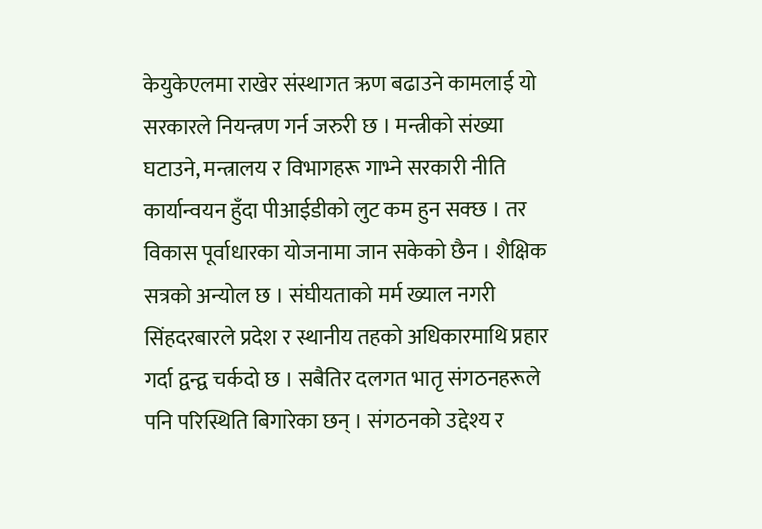केयुकेएलमा राखेर संस्थागत ऋण बढाउने कामलाई यो सरकारले नियन्त्रण गर्न जरुरी छ । मन्त्रीको संख्या घटाउने, मन्त्रालय र विभागहरू गाभ्ने सरकारी नीति कार्यान्वयन हुँदा पीआईडीको लुट कम हुन सक्छ । तर विकास पूर्वाधारका योजनामा जान सकेको छैन । शैक्षिक सत्रको अन्योल छ । संघीयताको मर्म ख्याल नगरी सिंहदरबारले प्रदेश र स्थानीय तहको अधिकारमाथि प्रहार गर्दा द्वन्द्व चर्कदो छ । सबैतिर दलगत भातृ संगठनहरूले पनि परिस्थिति बिगारेका छन् । संगठनको उद्देश्य र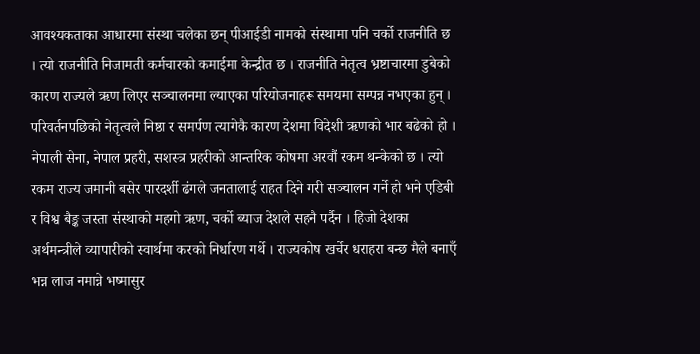आवश्यकताका आधारमा संस्था चलेका छन् पीआईडी नामको संस्थामा पनि चर्को राजनीति छ । त्यो राजनीति निजामती कर्मचारको कमाईमा केन्द्रीत छ । राजनीति नेतृत्व भ्रष्टाचारमा डुबेको कारण राज्यले ऋण लिएर सञ्चालनमा ल्याएका परियोजनाहरू समयमा सम्पन्न नभएका हुन् । परिवर्तनपछिको नेतृत्वले निष्ठा र समर्पण त्यागेकै कारण देशमा विदेशी ऋणको भार बढेको हो । नेपाली सेना, नेपाल प्रहरी, सशस्त्र प्रहरीको आन्तरिक कोषमा अरवौं रकम थन्केको छ । त्यो रकम राज्य जमानी बसेर पारदर्शी ढंगले जनतालाई राहत दिने गरी सञ्चालन गर्ने हो भने एडिबी र विश्व बैङ्क जस्ता संस्थाको महगो ऋण, चर्को ब्याज देशले सहनै पर्दैन । हिजो देशका अर्थमन्त्रीले व्यापारीको स्वार्थमा करको निर्धारण गर्थे । राज्यकोष खर्चेर धराहरा बन्छ मैले बनाएँ भन्न लाज नमान्ने भष्मासुर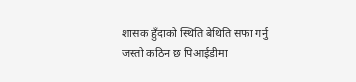शासक हुँदाको स्थिति बेथिति सफा गर्नु जस्तो कठिन छ पिआईडीमा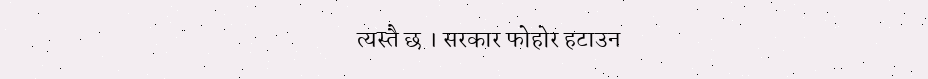त्यस्तै छ । सरकार फोहोर हटाउन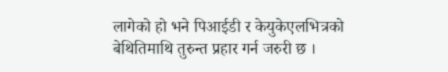लागेको हो भने पिआईडी र केयुकेएलभित्रको बेथितिमाथि तुरुन्त प्रहार गर्न जरुरी छ ।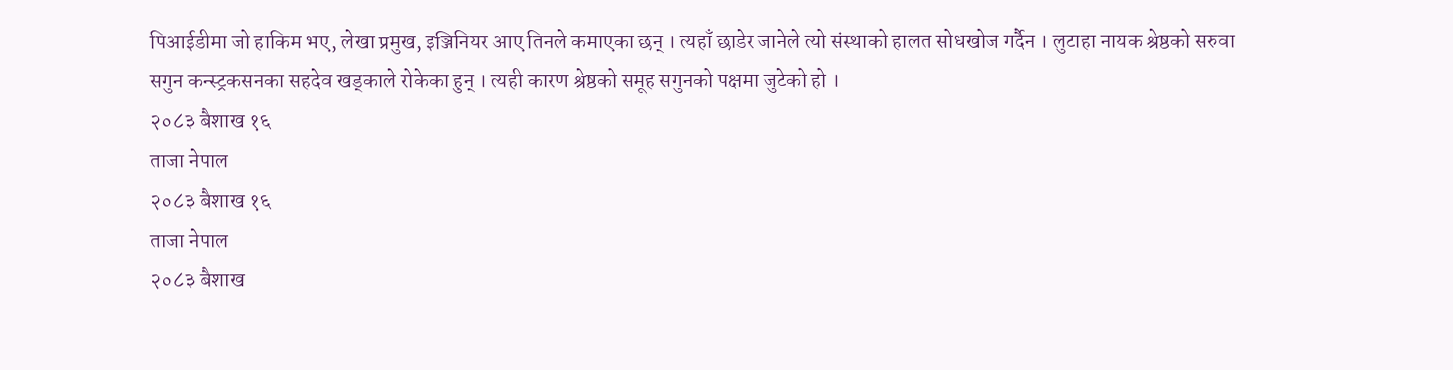पिआईडीमा जो हाकिम भए, लेखा प्रमुख, इञ्जिनियर आए तिनले कमाएका छन् । त्यहाँ छाडेर जानेले त्यो संस्थाको हालत सोधखोज गर्दैन । लुटाहा नायक श्रेष्ठको सरुवा सगुन कन्स्ट्रकसनका सहदेव खड्काले रोकेका हुन् । त्यही कारण श्रेष्ठको समूह सगुनको पक्षमा जुटेको हो ।
२०८३ बैशाख १६
ताजा नेपाल
२०८३ बैशाख १६
ताजा नेपाल
२०८३ बैशाख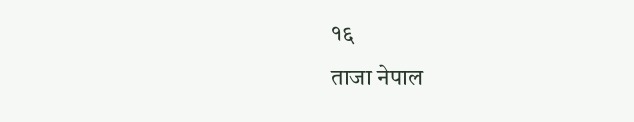१६
ताजा नेपाल